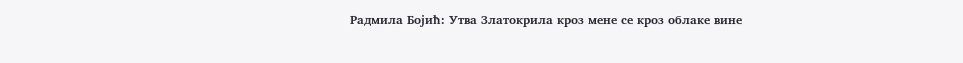Радмила Бојић: Утва Златокрила кроз мене се кроз облаке вине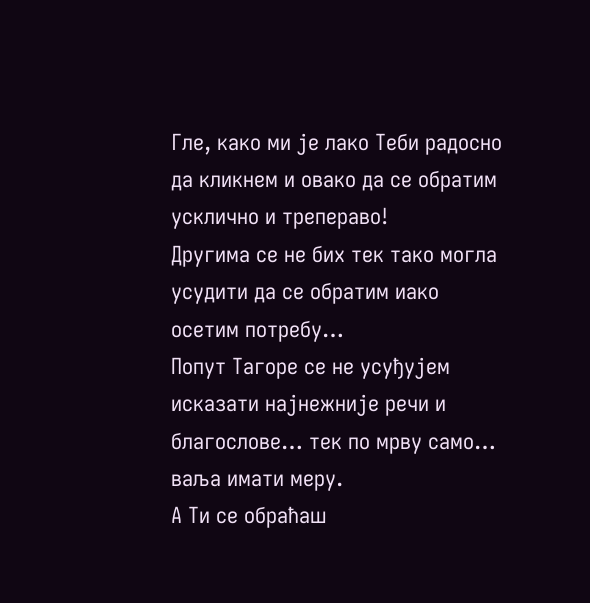Гле, како ми је лако Теби радосно да кликнем и овако да се обратим усклично и трепераво!
Другима се не бих тек тако могла усудити да се обратим иако осетим потребу…
Попут Тагоре се не усуђујем исказати најнежније речи и благослове… тек по мрву само… ваља имати меру.
А Ти се обраћаш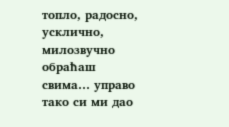топло, радосно, усклично, милозвучно обраћаш свима… управо тако си ми дао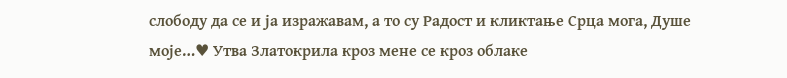слободу да се и ја изражавам, а то су Радост и кликтање Срца мога, Душе моје…♥ Утва Златокрила кроз мене се кроз облаке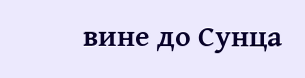вине до Сунца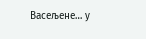Васељене… у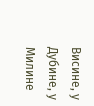Висине, у Дубине, у Милине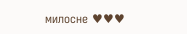милосне ♥♥♥